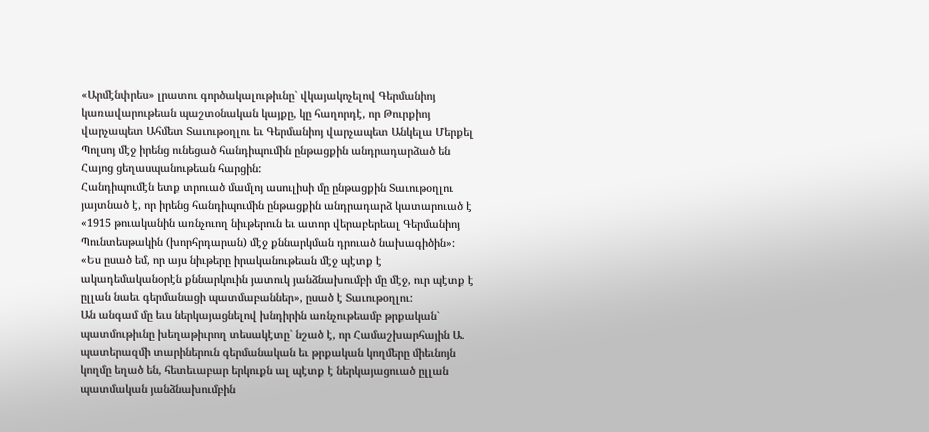«Արմէնփրես» լրատու գործակալութիւնը` վկայակոչելով Գերմանիոյ կառավարութեան պաշտօնական կայքը, կը հաղորդէ, որ Թուրքիոյ վարչապետ Ահմետ Տաւութօղլու եւ Գերմանիոյ վարչապետ Անկելա Մերքել Պոլսոյ մէջ իրենց ունեցած հանդիպումին ընթացքին անդրադարձած են Հայոց ցեղասպանութեան հարցին:
Հանդիպումէն ետք տրուած մամլոյ ասուլիսի մը ընթացքին Տաւութօղլու յայտնած է, որ իրենց հանդիպումին ընթացքին անդրադարձ կատարուած է «1915 թուականին առնչուող նիւթերուն եւ ատոր վերաբերեալ Գերմանիոյ Պունտեսթակին (խորհրդարան) մէջ քննարկման դրուած նախագիծին»: «Ես ըսած եմ, որ այս նիւթերը իրականութեան մէջ պէտք է ակադեմականօրէն քննարկուին յատուկ յանձնախումբի մը մէջ, ուր պէտք է ըլլան նաեւ գերմանացի պատմաբաններ», ըսած է Տաւութօղլու:
Ան անգամ մը եւս ներկայացնելով խնդիրին առնչութեամբ թրքական` պատմութիւնը խեղաթիւրող տեսակէտը` նշած է, որ Համաշխարհային Ա. պատերազմի տարիներուն գերմանական եւ թրքական կողմերը միեւնոյն կողմը եղած են, հետեւաբար երկուքն ալ պէտք է ներկայացուած ըլլան պատմական յանձնախումբին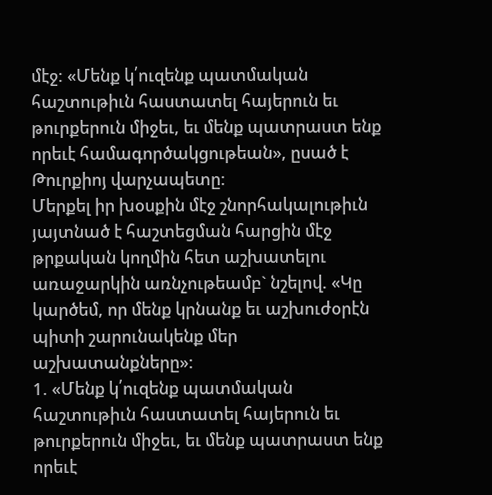մէջ: «Մենք կ՛ուզենք պատմական հաշտութիւն հաստատել հայերուն եւ թուրքերուն միջեւ, եւ մենք պատրաստ ենք որեւէ համագործակցութեան», ըսած է Թուրքիոյ վարչապետը:
Մերքել իր խօսքին մէջ շնորհակալութիւն յայտնած է հաշտեցման հարցին մէջ թրքական կողմին հետ աշխատելու առաջարկին առնչութեամբ` նշելով. «Կը կարծեմ, որ մենք կրնանք եւ աշխուժօրէն պիտի շարունակենք մեր աշխատանքները»:
1. «Մենք կ՛ուզենք պատմական հաշտութիւն հաստատել հայերուն եւ թուրքերուն միջեւ, եւ մենք պատրաստ ենք որեւէ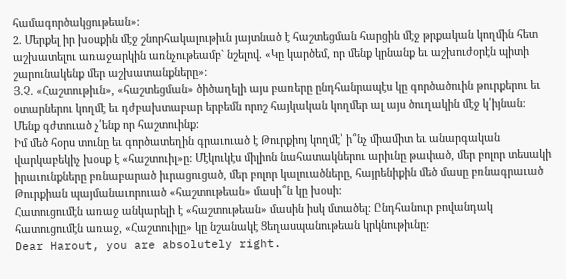համագործակցութեան»:
2. Մերքել իր խօսքին մէջ շնորհակալութիւն յայտնած է հաշտեցման հարցին մէջ թրքական կողմին հետ աշխատելու առաջարկին առնչութեամբ` նշելով. «Կը կարծեմ, որ մենք կրնանք եւ աշխուժօրէն պիտի շարունակենք մեր աշխատանքները»:
Յ.Չ. «Հաշտութիւն», «հաշտեցման» ծիծաղելի այս բառերը ընդհանրապէս կը գործածուին թուրքերու եւ օտարներու կողմէ եւ դժբախտաբար երբեմն որոշ հայկական կողմեր ալ այս ծուղակին մէջ կ՛իյնան: Մենք գժտուած չ՛ենք որ հաշտուինք:
Իմ մեծ հօրս տունը եւ գործատեղին գրաւուած է Թուրքիոյ կողմէ՝ ի՞նչ միամիտ եւ անարգական վարկաբեկիչ խօսք է «հաշտուիլ»ը: Մէկուկէս միլիոն նահատակներու արիւնը թափած, մեր բոլոր տեսակի իրաւունքները բռնաբարած իւրացուցած, մեր բոլոր կալուածները, հայրենիքին մեծ մասը բռնագրաւած Թուրքիան պայմանաւորուած «հաշտութեան» մասի՞ն կը խօսի:
Հատուցումէն առաջ անկարելի է «հաշտութեան» մասին իսկ մտածել: Ընդհանուր բովանդակ հատուցումէն առաջ, «Հաշտուիլը» կը նշանակէ Ցեղասպանութեան կրկնութիւնը:
Dear Harout, you are absolutely right.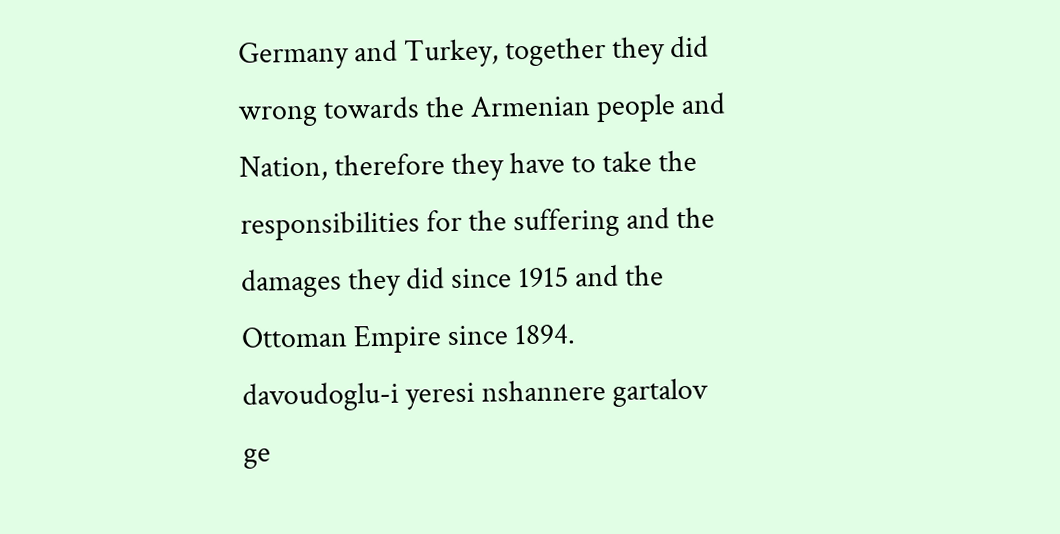Germany and Turkey, together they did wrong towards the Armenian people and Nation, therefore they have to take the responsibilities for the suffering and the damages they did since 1915 and the Ottoman Empire since 1894.
davoudoglu-i yeresi nshannere gartalov ge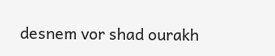desnem vor shad ourakh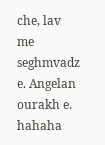che, lav me seghmvadz e. Angelan ourakh e. hahaha